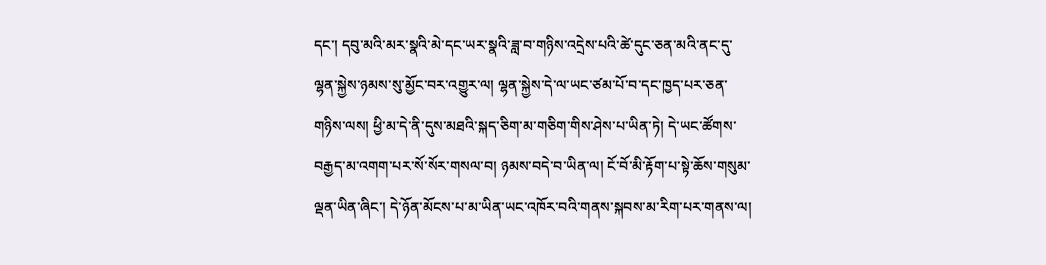དང་། དབུ་མའི་མར་སྣའི་མེ་དང་ཡར་སྣའི་ཟླ་བ་གཉིས་འདྲེས་པའི་ཚེ་དུང་ཅན་མའི་ནང་དུ་ལྷན་སྐྱེས་ཉམས་སུ་མྱོང་བར་འགྱུར་ལ། ལྷན་སྐྱེས་དེ་ལ་ཡང་ཙམ་པོ་བ་དང་ཁྱད་པར་ཅན་གཉིས་ལས། ཕྱི་མ་དེ་ནི་དུས་མཐའི་སྐད་ཅིག་མ་གཅིག་གིས་ཤེས་པ་ཡིན་ཏེ། དེ་ཡང་ཚོགས་བརྒྱད་མ་འགག་པར་སོ་སོར་གསལ་བ། ཉམས་བདེ་བ་ཡིན་ལ། ངོ་བོ་མི་རྟོག་པ་སྟེ་ཆོས་གསུམ་ལྡན་ཡིན་ཞིང་། དེ་ཉོན་མོངས་པ་མ་ཡིན་ཡང་འཁོར་བའི་གནས་སྐབས་མ་རིག་པར་གནས་ལ།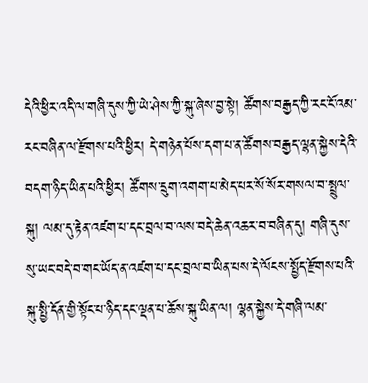དེའི་ཕྱིར་འདི་ལ་གཞི་དུས་ཀྱི་ཡེ་ཤེས་ཀྱི་སྐུ་ཞེས་བྱ་སྟེ། ཚོགས་བརྒྱད་ཀྱི་རང་ངོ་འམ་རང་བཞིན་ལ་རྫོགས་པའི་ཕྱིར། དེ་གཉེན་པོས་དག་པ་ན་ཚོགས་བརྒྱད་ལྷན་སྐྱེས་དེའི་བདག་ཉིད་ཡིན་པའི་ཕྱིར། ཚོགས་དྲུག་འགག་པ་མེད་པར་སོ་སོར་གསལ་བ་སྤྲུལ་སྐུ། ལམ་དུ་རྟེན་འཛག་པ་དང་བྲལ་བ་ལས་བདེ་ཆེན་འཆར་བ་བཞིན་དུ། གཞི་དུས་སུ་ཡང་བདེ་བ་གང་ཡོད་ན་འཛག་པ་དང་བྲལ་བ་ཡིན་པས་དེ་ལོངས་སྤྱོད་རྫོགས་པའི་སྐུ་སྤྱི་དོན་གྱི་སྟོང་པ་ཉིད་དང་ལྡན་པ་ཆོས་སྐུ་ཡིན་ལ། ལྷན་སྐྱེས་དེ་གཞི་ལམ་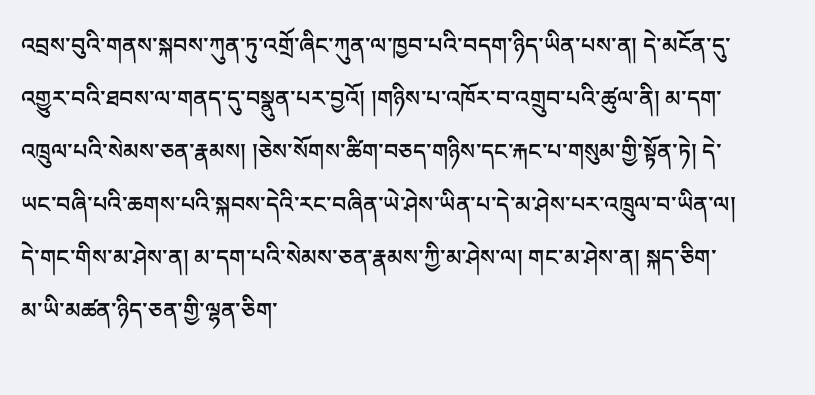འབྲས་བུའི་གནས་སྐབས་ཀུན་ཏུ་འགྲོ་ཞིང་ཀུན་ལ་ཁྱབ་པའི་བདག་ཉིད་ཡིན་པས་ན། དེ་མངོན་དུ་འགྱུར་བའི་ཐབས་ལ་གནད་དུ་བསྣུན་པར་བྱའོ། །གཉིས་པ་འཁོར་བ་འགྲུབ་པའི་ཚུལ་ནི། མ་དག་འཁྲུལ་པའི་སེམས་ཅན་རྣམས། །ཅེས་སོགས་ཚིག་བཅད་གཉིས་དང་རྐང་པ་གསུམ་གྱི་སྟོན་ཏེ། དེ་ཡང་བཞི་པའི་ཆགས་པའི་སྐབས་དེའི་རང་བཞིན་ཡེ་ཤེས་ཡིན་པ་དེ་མ་ཤེས་པར་འཁྲུལ་བ་ཡིན་ལ། དེ་གང་གིས་མ་ཤེས་ན། མ་དག་པའི་སེམས་ཅན་རྣམས་ཀྱི་མ་ཤེས་ལ། གང་མ་ཤེས་ན། སྐད་ཅིག་མ་ཡི་མཚན་ཉིད་ཅན་གྱི་ལྷན་ཅིག་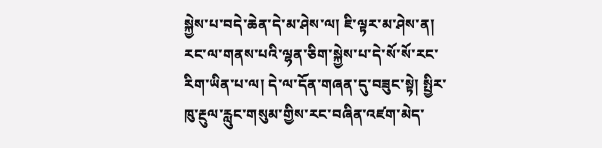སྐྱེས་པ་བདེ་ཆེན་དེ་མ་ཤེས་ལ། ཇི་ལྟར་མ་ཤེས་ན། རང་ལ་གནས་པའི་ལྷན་ཅིག་སྐྱེས་པ་དེ་སོ་སོ་རང་རིག་ཡིན་པ་ལ། དེ་ལ་དོན་གཞན་དུ་བཟུང་སྟེ། སྤྱིར་ཁུ་རྔུལ་རླུང་གསུམ་གྱིས་རང་བཞིན་འཛག་མེད་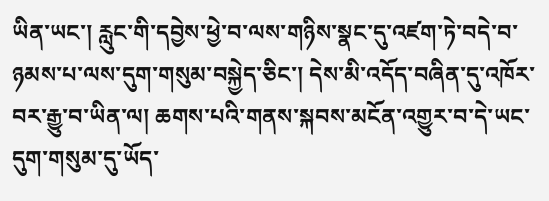ཡིན་ཡང་། རླུང་གི་དབྱེས་ཕྱེ་བ་ལས་གཉིས་སྣང་དུ་འཛག་ཏེ་བདེ་བ་ཉམས་པ་ལས་དུག་གསུམ་བསྐྱེད་ཅིང་། དེས་མི་འདོད་བཞིན་དུ་འཁོར་བར་རྒྱུ་བ་ཡིན་ལ། ཆགས་པའི་གནས་སྐབས་མངོན་འགྱུར་བ་དེ་ཡང་དུག་གསུམ་དུ་ཡོད་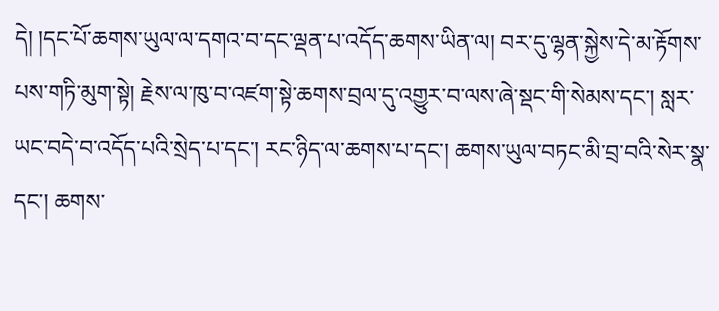དེ། །དང་པོ་ཆགས་ཡུལ་ལ་དགའ་བ་དང་ལྡན་པ་འདོད་ཆགས་ཡིན་ལ། བར་དུ་ལྷན་སྐྱེས་དེ་མ་རྟོགས་པས་གཏི་མུག་སྟེ། རྗེས་ལ་ཁུ་བ་འཛག་སྟེ་ཆགས་བྲལ་དུ་འགྱུར་བ་ལས་ཞེ་སྡང་གི་སེམས་དང་། སླར་ཡང་བདེ་བ་འདོད་པའི་སྲེད་པ་དང་། རང་ཉིད་ལ་ཆགས་པ་དང་། ཆགས་ཡུལ་བཏང་མི་བྲ་བའི་སེར་སྣ་དང་། ཆགས་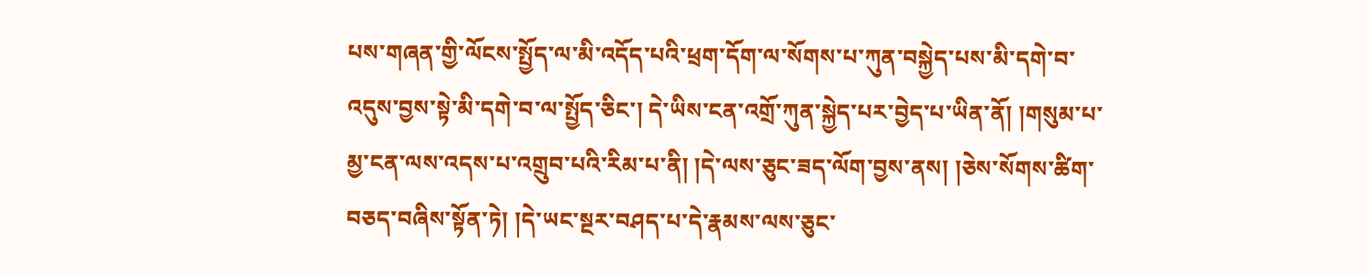པས་གཞན་གྱི་ལོངས་སྤྱོད་ལ་མི་འདོད་པའི་ཕྲག་དོག་ལ་སོགས་པ་ཀུན་བསྐྱེད་པས་མི་དགེ་བ་འདུས་བྱས་སྟེ་མི་དགེ་བ་ལ་སྤྱོད་ཅིང་། དེ་ཡིས་ངན་འགྲོ་ཀུན་སྐྱེད་པར་བྱེད་པ་ཡིན་ནོ། །གསུམ་པ་མྱ་ངན་ལས་འདས་པ་འགྲུབ་པའི་རིམ་པ་ནི། །དེ་ལས་ཅུང་ཟད་ལོག་བྱས་ནས། །ཅེས་སོགས་ཚིག་བཅད་བཞིས་སྟོན་ཏེ། །དེ་ཡང་སྔར་བཤད་པ་དེ་རྣམས་ལས་ཅུང་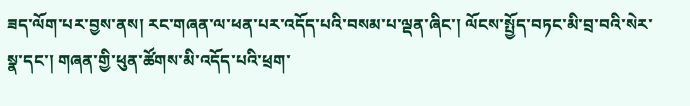ཟད་ལོག་པར་བྱས་ནས། རང་གཞན་ལ་ཕན་པར་འདོད་པའི་བསམ་པ་ལྡན་ཞིང་། ལོངས་སྤྱོད་བཏང་མི་བྲ་བའི་སེར་སྣ་དང་། གཞན་གྱི་ཕུན་ཚོགས་མི་འདོད་པའི་ཕྲག་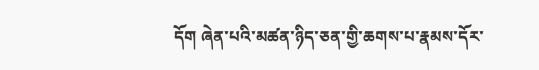དོག ཞེན་པའི་མཚན་ཉིད་ཅན་གྱི་ཆགས་པ་རྣམས་དོར་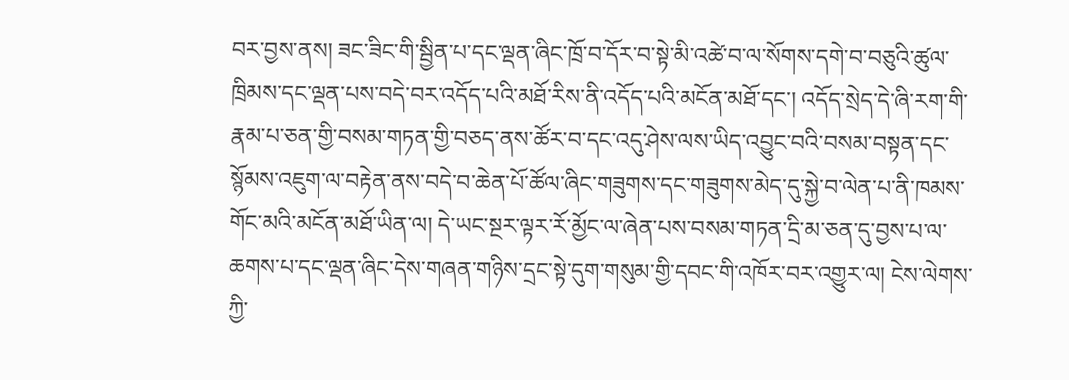བར་བྱས་ནས། ཟང་ཟིང་གི་སྦྱིན་པ་དང་ལྡན་ཞིང་ཁྲོ་བ་དོར་བ་སྟེ་མི་འཚེ་བ་ལ་སོགས་དགེ་བ་བཅུའི་ཚུལ་ཁྲིམས་དང་ལྡན་པས་བདེ་བར་འདོད་པའི་མཐོ་རིས་ནི་འདོད་པའི་མངོན་མཐོ་དང་། འདོད་སྲེད་དེ་ཞི་རག་གི་རྣམ་པ་ཅན་གྱི་བསམ་གཏན་གྱི་བཅད་ནས་ཚོར་བ་དང་འདུ་ཤེས་ལས་ཡིད་འབྱུང་བའི་བསམ་བསྟན་དང་སྙོམས་འཇུག་ལ་བརྟེན་ནས་བདེ་བ་ཆེན་པོ་ཚོལ་ཞིང་གཟུགས་དང་གཟུགས་མེད་དུ་སྐྱེ་བ་ལེན་པ་ནི་ཁམས་གོང་མའི་མངོན་མཐོ་ཡིན་ལ། དེ་ཡང་སྔར་ལྟར་རོ་མྱོང་ལ་ཞེན་པས་བསམ་གཏན་དྲི་མ་ཅན་དུ་བྱས་པ་ལ་ཆགས་པ་དང་ལྡན་ཞིང་དེས་གཞན་གཉིས་དྲང་སྟེ་དུག་གསུམ་གྱི་དབང་གི་འཁོར་བར་འགྱུར་ལ། ངེས་ལེགས་ཀྱི་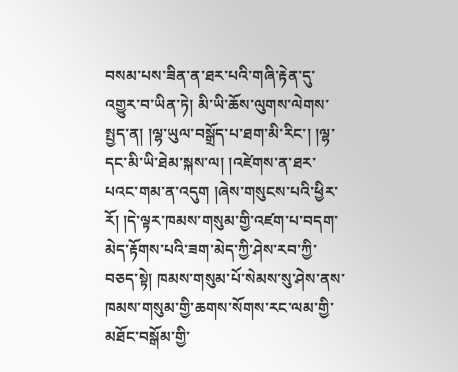བསམ་པས་ཟིན་ན་ཐར་པའི་གཞི་རྟེན་དུ་འགྱུར་བ་ཡིན་ཏེ། མི་ཡི་ཆོས་ལུགས་ལེགས་སྤྱད་ན། །ལྷ་ཡུལ་བསྒྲོད་པ་ཐག་མི་རིང་། །ལྷ་དང་མི་ཡི་ཐེམ་སྐས་ལ། །འཛེགས་ན་ཐར་པའང་གམ་ན་འདུག །ཞེས་གསུངས་པའི་ཕྱིར་རོ། །དེ་ལྟར་ཁམས་གསུམ་གྱི་འཛག་པ་བདག་མེད་རྟོགས་པའི་ཟག་མེད་ཀྱི་ཤེས་རབ་ཀྱི་བཅད་སྟེ། ཁམས་གསུམ་པོ་སེམས་སུ་ཤེས་ནས་ཁམས་གསུམ་གྱི་ཆགས་སོགས་རང་ལམ་གྱི་མཐོང་བསྒོམ་གྱི་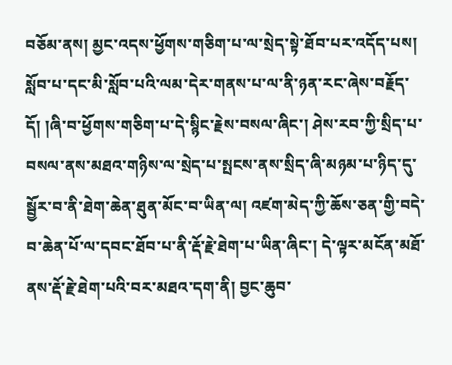བཅོམ་ནས། མྱང་འདས་ཕྱོགས་གཅིག་པ་ལ་སྲེད་སྟེ་ཐོབ་པར་འདོད་པས། སློབ་པ་དང་མི་སློབ་པའི་ལམ་དེར་གནས་པ་ལ་ནི་ཉན་རང་ཞེས་བརྗོད་དོ། །ཞི་བ་ཕྱོགས་གཅིག་པ་དེ་སྙིང་རྗེས་བསལ་ཞིང་། ཤེས་རབ་ཀྱི་སྲིད་པ་བསལ་ནས་མཐའ་གཉིས་ལ་སྲེད་པ་སྤངས་ནས་སྲིད་ཞི་མཉམ་པ་ཉིད་དུ་སྦྱོར་བ་ནི་ཐེག་ཆེན་ཐུན་མོང་བ་ཡིན་ལ། འཛག་མེད་ཀྱི་ཆོས་ཅན་གྱི་བདེ་བ་ཆེན་པོ་ལ་དབང་ཐོབ་པ་ནི་རྡོ་རྗེ་ཐེག་པ་ཡིན་ཞིང་། དེ་ལྟར་མངོན་མཐོ་ནས་རྡོ་རྗེ་ཐེག་པའི་བར་མཐའ་དག་ནི། བྱང་ཆུབ་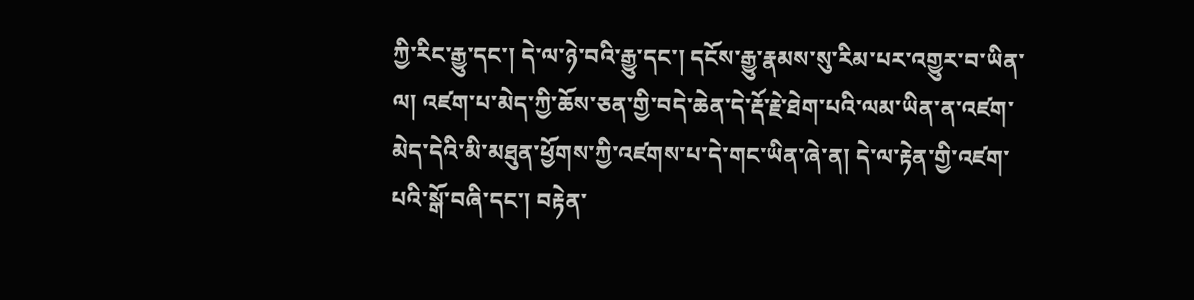ཀྱི་རིང་རྒྱུ་དང་། དེ་ལ་ཉེ་བའི་རྒྱུ་དང་། དངོས་རྒྱུ་རྣམས་སུ་རིམ་པར་འགྱུར་བ་ཡིན་ལ། འཛག་པ་མེད་ཀྱི་ཆོས་ཅན་གྱི་བདེ་ཆེན་དེ་རྡོ་རྗེ་ཐེག་པའི་ལམ་ཡིན་ན་འཛག་མེད་དེའི་མི་མཐུན་ཕྱོགས་ཀྱི་འཛགས་པ་དེ་གང་ཡིན་ཞེ་ན། དེ་ལ་རྟེན་གྱི་འཛག་པའི་སྒོ་བཞི་དང་། བརྟེན་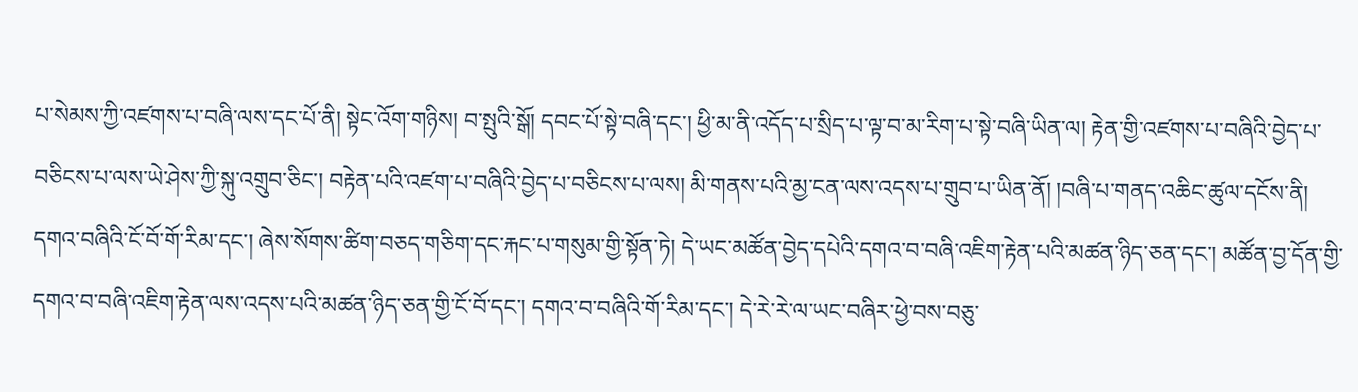པ་སེམས་ཀྱི་འཛགས་པ་བཞི་ལས་དང་པོ་ནི། སྟེང་འོག་གཉིས། བ་སྤུའི་སྒོ། དབང་པོ་སྟེ་བཞི་དང་། ཕྱི་མ་ནི་འདོད་པ་སྲིད་པ་ལྟ་བ་མ་རིག་པ་སྟེ་བཞི་ཡིན་ལ། རྟེན་གྱི་འཛགས་པ་བཞིའི་བྱེད་པ་བཅིངས་པ་ལས་ཡེ་ཤེས་ཀྱི་སྐུ་འགྲུབ་ཅིང་། བརྟེན་པའི་འཛག་པ་བཞིའི་བྱེད་པ་བཅིངས་པ་ལས། མི་གནས་པའི་མྱ་ངན་ལས་འདས་པ་གྲུབ་པ་ཡིན་ནོ། །བཞི་པ་གནད་འཆིང་ཚུལ་དངོས་ནི། དགའ་བཞིའི་ངོ་བོ་གོ་རིམ་དང་། ཞེས་སོགས་ཚིག་བཅད་གཅིག་དང་རྐང་པ་གསུམ་གྱི་སྟོན་ཏེ། དེ་ཡང་མཚོན་བྱེད་དཔེའི་དགའ་བ་བཞི་འཇིག་རྟེན་པའི་མཚན་ཉིད་ཅན་དང་། མཚོན་བྱ་དོན་གྱི་དགའ་བ་བཞི་འཇིག་རྟེན་ལས་འདས་པའི་མཚན་ཉིད་ཅན་གྱི་ངོ་བོ་དང་། དགའ་བ་བཞིའི་གོ་རིམ་དང་། དེ་རེ་རེ་ལ་ཡང་བཞིར་ཕྱེ་བས་བཅུ་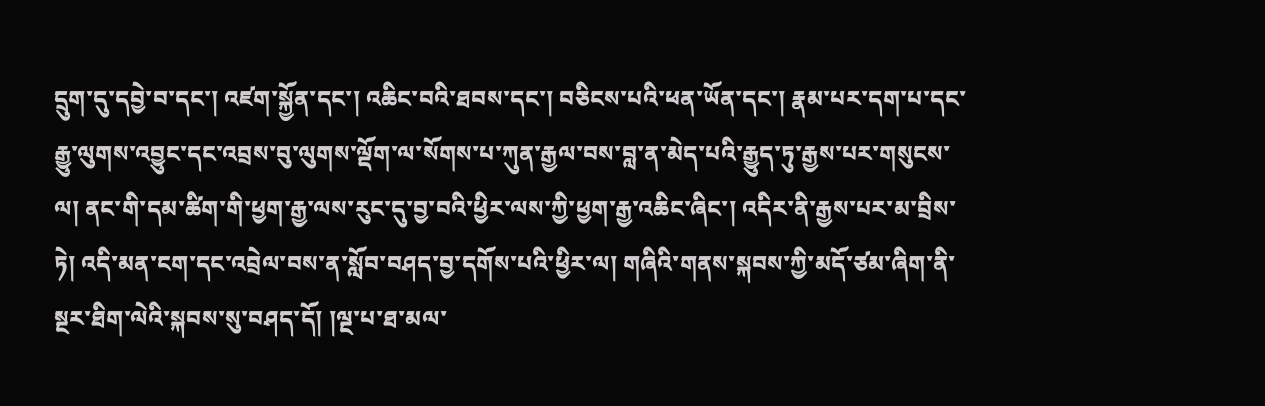དྲུག་དུ་དབྱེ་བ་དང་། འཛག་སྐྱོན་དང་། འཆིང་བའི་ཐབས་དང་། བཅིངས་པའི་ཕན་ཡོན་དང་། རྣམ་པར་དག་པ་དང་རྒྱུ་ལུགས་འབྱུང་དང་འབྲས་བུ་ལུགས་ལྡོག་ལ་སོགས་པ་ཀུན་རྒྱལ་བས་བླ་ན་མེད་པའི་རྒྱུད་ཏུ་རྒྱས་པར་གསུངས་ལ། ནང་གི་དམ་ཚིག་གི་ཕྱག་རྒྱ་ལས་རུང་དུ་བྱ་བའི་ཕྱིར་ལས་ཀྱི་ཕྱག་རྒྱ་འཆིང་ཞིང་། འདིར་ནི་རྒྱས་པར་མ་བྲིས་ཏེ། འདི་མན་ངག་དང་འབྲེལ་བས་ན་སློབ་བཤད་བྱ་དགོས་པའི་ཕྱིར་ལ། གཞིའི་གནས་སྐབས་ཀྱི་མདོ་ཙམ་ཞིག་ནི་སྔར་ཐིག་ལེའི་སྐབས་སུ་བཤད་དོ། །ལྔ་པ་ཐ་མལ་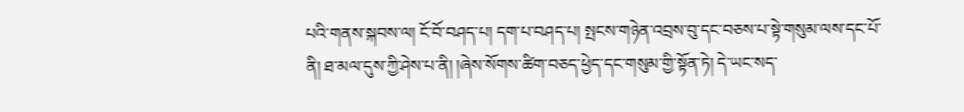པའི་གནས་སྐབས་ལ། ངོ་བོ་བཤད་པ། དག་པ་བཤད་པ། སྤངས་གཉེན་འབྲས་བུ་དང་བཅས་པ་སྟེ་གསུམ་ལས་དང་པོ་ནི། ཐ་མལ་དུས་ཀྱི་ཤེས་པ་ནི། །ཞེས་སོགས་ཚིག་བཅད་ཕྱེད་དང་གསུམ་གྱི་སྟོན་ཏེ། དེ་ཡང་སད་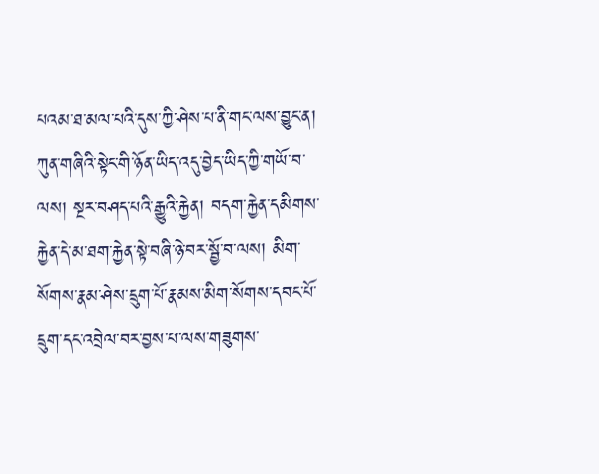པའམ་ཐ་མལ་པའི་དུས་ཀྱི་ཤེས་པ་ནི་གང་ལས་བྱུང་ན། ཀུན་གཞིའི་སྟེང་གི་ཉོན་ཡིད་འདུ་བྱེད་ཡིད་ཀྱི་གཡོ་བ་ལས། སྔར་བཤད་པའི་རྒྱུའི་རྐྱེན། བདག་རྐྱེན་དམིགས་རྐྱེན་དེ་མ་ཐག་རྐྱེན་སྟེ་བཞི་ཉེ་བར་སྦྱོ་བ་ལས། མིག་སོགས་རྣམ་ཤེས་དྲུག་པོ་རྣམས་མིག་སོགས་དབང་པོ་དྲུག་དང་འབྲེལ་བར་བྱས་པ་ལས་གཟུགས་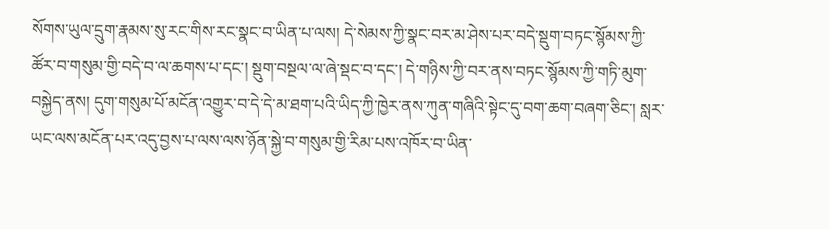སོགས་ཡུལ་དྲུག་རྣམས་སུ་རང་གིས་རང་སྣང་བ་ཡིན་པ་ལས། དེ་སེམས་ཀྱི་སྣང་བར་མ་ཤེས་པར་བདེ་སྡུག་བཏང་སྙོམས་ཀྱི་ཚོར་བ་གསུམ་གྱི་བདེ་བ་ལ་ཆགས་པ་དང་། སྡུག་བསྔལ་ལ་ཞེ་སྡང་བ་དང་། དེ་གཉིས་ཀྱི་བར་ནས་བཏང་སྙོམས་ཀྱི་གཏི་མུག་བསྐྱེད་ནས། དུག་གསུམ་པོ་མངོན་འགྱུར་བ་དེ་དེ་མ་ཐག་པའི་ཡིད་ཀྱི་ཁྱེར་ནས་ཀུན་གཞིའི་སྟེང་དུ་བག་ཆག་བཞག་ཅིང་། སླར་ཡང་ལས་མངོན་པར་འདུ་བྱས་པ་ལས་ལས་ཉོན་སྐྱེ་བ་གསུམ་གྱི་རིམ་པས་འཁོར་བ་ཡིན་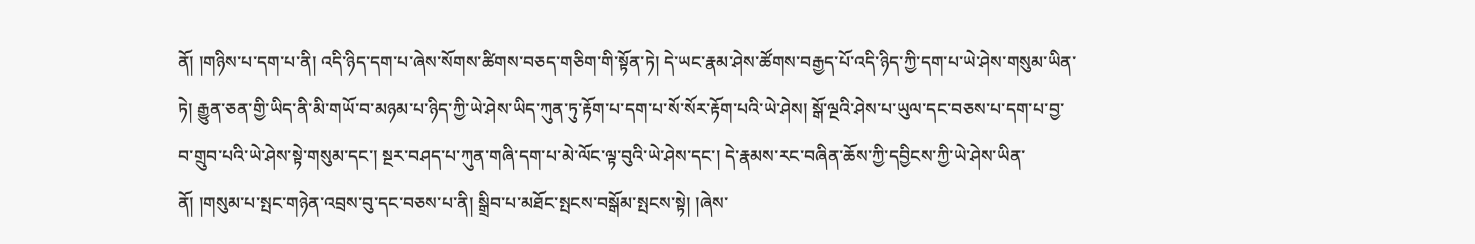ནོ། །གཉིས་པ་དག་པ་ནི། འདི་ཉིད་དག་པ་ཞེས་སོགས་ཚིགས་བཅད་གཅིག་གི་སྟོན་ཏེ། དེ་ཡང་རྣམ་ཤེས་ཚོགས་བརྒྱད་པོ་འདི་ཉིད་ཀྱི་དག་པ་ཡེ་ཤེས་གསུམ་ཡིན་ཏེ། རྒྱུན་ཅན་གྱི་ཡིད་ནི་མི་གཡོ་བ་མཉམ་པ་ཉིད་ཀྱི་ཡེ་ཤེས་ཡིད་ཀུན་ཏུ་རྟོག་པ་དག་པ་སོ་སོར་རྟོག་པའི་ཡེ་ཤེས། སྒོ་ལྔའི་ཤེས་པ་ཡུལ་དང་བཅས་པ་དག་པ་བྱ་བ་གྲུབ་པའི་ཡེ་ཤེས་སྟེ་གསུམ་དང་། སྔར་བཤད་པ་ཀུན་གཞི་དག་པ་མེ་ལོང་ལྟ་བུའི་ཡེ་ཤེས་དང་། དེ་རྣམས་རང་བཞིན་ཆོས་ཀྱི་དབྱིངས་ཀྱི་ཡེ་ཤེས་ཡིན་ནོ། །གསུམ་པ་སྤང་གཉེན་འབྲས་བུ་དང་བཅས་པ་ནི། སྒྲིབ་པ་མཐོང་སྤངས་བསྒོམ་སྤངས་སྟེ། །ཞེས་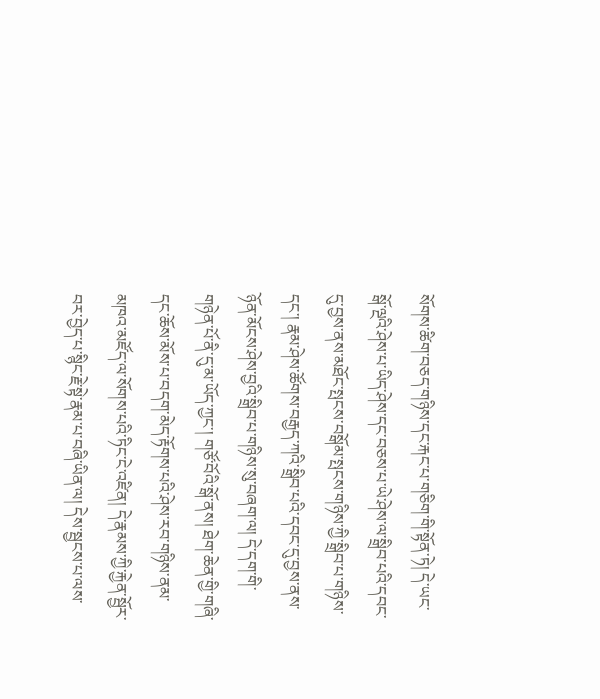སོགས་ཚིག་བཅད་གཉིས་དང་རྐང་པ་གཅིག་གི་སྟོན་ཏེ། དེ་ཡང་སྒོ་ལྔའི་ཤེས་པ་ཡིད་ཤེས་དང་བཅས་པ་ཡེ་ཤེས་ལ་སྒྲིབ་པའི་དབང་དུ་བྱས་ནས་མཐོང་སྤངས་བསྒོམ་སྤངས་གཉིས་ཀྱི་སྒྲིབ་པ་གཉིས་དང་། རྣམ་ཤེས་ཚོགས་བརྒྱད་ཀའི་སྒྲིབ་པའི་དབང་དུ་བྱས་ནས་ཉོན་མོངས་ཤེས་བྱའི་སྒྲིབ་པ་གཉིས་སུ་བཞག་ལ། དེ་དག་གི་གཉེན་པོ་ནི་དུ་མ་ཡོད་ཀྱང་། གཙོ་བོའི་སྒོ་ནས། ཐེག་ཆེན་གྱི་གཞི་དང་ཆོས་མོས་པ་བདག་མེད་རྟོགས་པའི་ཤེས་རབ་གཉིས་ནམ་མཁའ་མཛོད་ལ་སོགས་པའི་ཏིང་ངེ་འཛིན། དེ་རྣམས་ཀྱི་རྐྱེན་སྦྱོར་བར་བྱེད་པ་སྙིང་རྗེ་སྟེ་རྣམ་པ་བཞི་ཡིན་ལ། དེས་སྦྱངས་པ་ལས་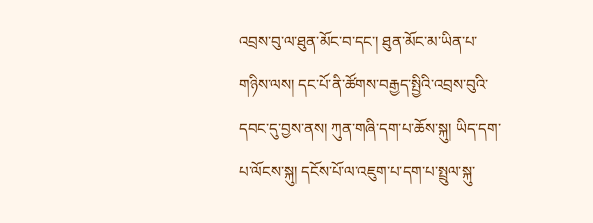འབྲས་བུ་ལ་ཐུན་མོང་བ་དང་། ཐུན་མོང་མ་ཡིན་པ་གཉིས་ལས། དང་པོ་ནི་ཚོགས་བརྒྱད་སྤྱིའི་འབྲས་བུའི་དབང་དུ་བྱས་ནས། ཀུན་གཞི་དག་པ་ཆོས་སྐུ། ཡིད་དག་པ་ལོངས་སྐུ། དངོས་པོ་ལ་འཇུག་པ་དག་པ་སྤྲུལ་སྐུ་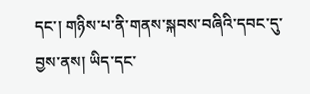དང་། གཉིས་པ་ནི་གནས་སྐབས་བཞིའི་དབང་དུ་བྱས་ནས། ཡིད་དང་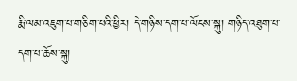རྨི་ལམ་འཇུག་པ་གཅིག་པའི་ཕྱིར། དེ་གཉིས་དག་པ་ལོངས་སྐུ། གཉིད་འཐུག་པ་དག་པ་ཆོས་སྐུ།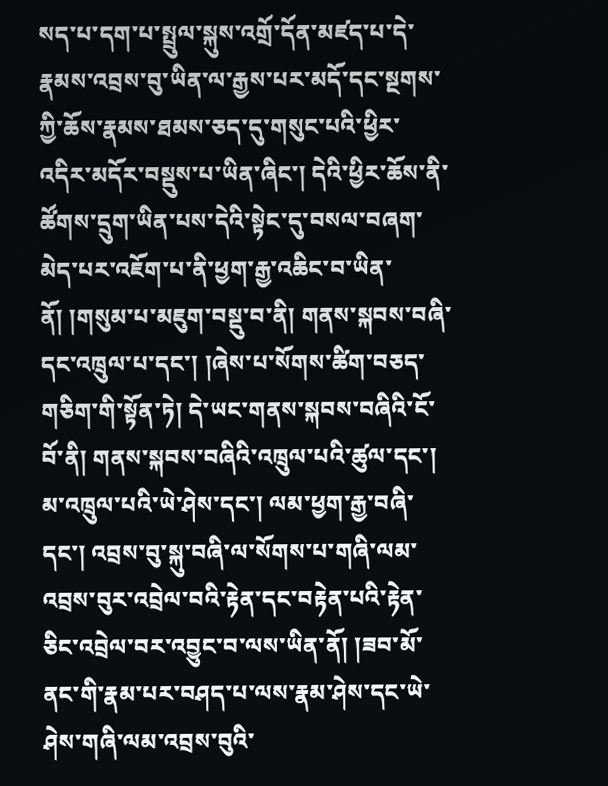སད་པ་དག་པ་སྤྲུལ་སྐུས་འགྲོ་དོན་མཛད་པ་དེ་རྣམས་འབྲས་བུ་ཡིན་ལ་རྒྱས་པར་མདོ་དང་སྔགས་ཀྱི་ཆོས་རྣམས་ཐམས་ཅད་དུ་གསུང་པའི་ཕྱིར་འདིར་མདོར་བསྡུས་པ་ཡིན་ཞིང་། དེའི་ཕྱིར་ཆོས་ནི་ཚོགས་དྲུག་ཡིན་པས་དེའི་སྟེང་དུ་བསལ་བཞག་མེད་པར་འཇོག་པ་ནི་ཕྱག་རྒྱ་འཆིང་བ་ཡིན་ནོ། །གསུམ་པ་མཇུག་བསྡུ་བ་ནི། གནས་སྐབས་བཞི་དང་འཁྲུལ་པ་དང་། །ཞེས་པ་སོགས་ཚིག་བཅད་གཅིག་གི་སྟོན་ཏེ། དེ་ཡང་གནས་སྐབས་བཞིའི་ངོ་བོ་ནི། གནས་སྐབས་བཞིའི་འཁྲུལ་པའི་ཚུལ་དང་། མ་འཁྲུལ་པའི་ཡེ་ཤེས་དང་། ལམ་ཕྱག་རྒྱ་བཞི་དང་། འབྲས་བུ་སྐུ་བཞི་ལ་སོགས་པ་གཞི་ལམ་འབྲས་བུར་འབྲེལ་བའི་རྟེན་དང་བརྟེན་པའི་རྟེན་ཅིང་འབྲེལ་བར་འབྱུང་བ་ལས་ཡིན་ནོ། །ཟབ་མོ་ནང་གི་རྣམ་པར་བཤད་པ་ལས་རྣམ་ཤེས་དང་ཡེ་ཤེས་གཞི་ལམ་འབྲས་བུའི་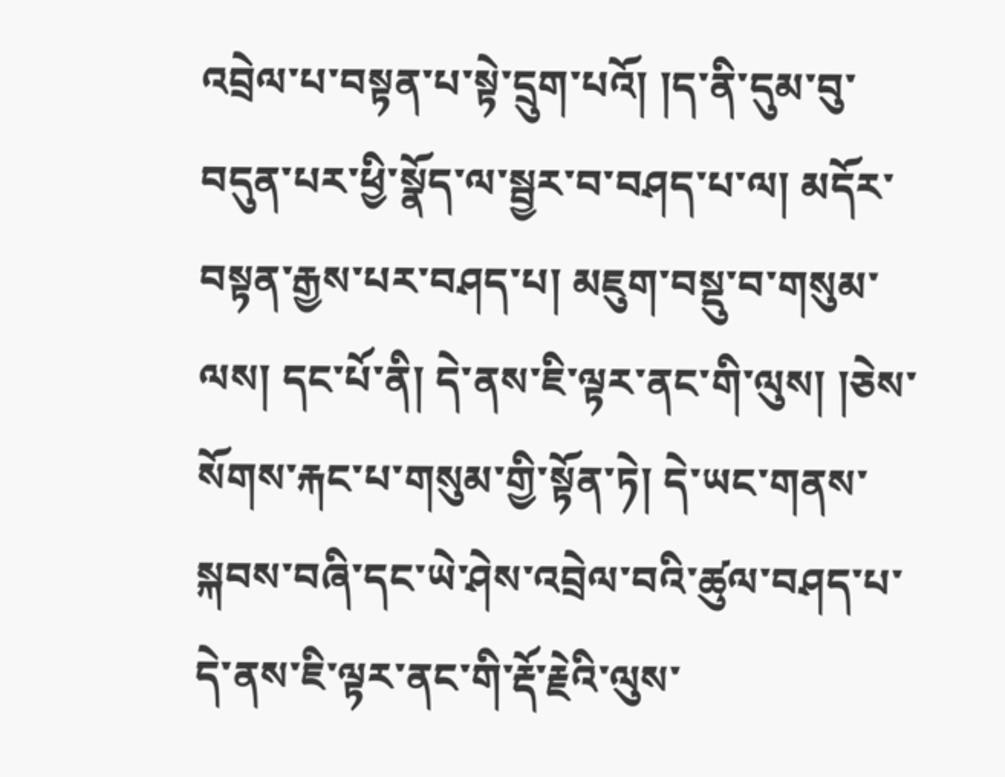འབྲེལ་པ་བསྟན་པ་སྟེ་དྲུག་པའོ། །ད་ནི་དུམ་བུ་བདུན་པར་ཕྱི་སྣོད་ལ་སྦྱར་བ་བཤད་པ་ལ། མདོར་བསྟན་རྒྱས་པར་བཤད་པ། མཇུག་བསྡུ་བ་གསུམ་ལས། དང་པོ་ནི། དེ་ནས་ཇི་ལྟར་ནང་གི་ལུས། །ཅེས་སོགས་རྐང་པ་གསུམ་གྱི་སྟོན་ཏེ། དེ་ཡང་གནས་སྐབས་བཞི་དང་ཡེ་ཤེས་འབྲེལ་བའི་ཚུལ་བཤད་པ་དེ་ནས་ཇི་ལྟར་ནང་གི་རྡོ་རྗེའི་ལུས་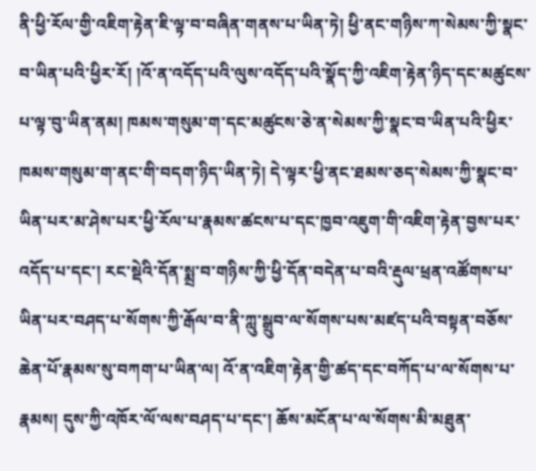ནི་ཕྱི་རོལ་གྱི་འཇིག་རྟེན་ཇི་ལྟ་བ་བཞིན་གནས་པ་ཡིན་ཏེ། ཕྱི་ནང་གཉིས་ཀ་སེམས་ཀྱི་སྣང་བ་ཡིན་པའི་ཕྱིར་རོ། །འོ་ན་འདོད་པའི་ལུས་འདོད་པའི་སྣོད་ཀྱི་འཇིག་རྟེན་ཉིད་དང་མཚུངས་པ་ལྟ་བུ་ཡིན་ནམ། ཁམས་གསུམ་ག་དང་མཚུངས་ཅེ་ན་སེམས་ཀྱི་སྣང་བ་ཡིན་པའི་ཕྱིར་ཁམས་གསུམ་ག་ནང་གི་བདག་ཉིད་ཡིན་ཏེ། དེ་ལྟར་ཕྱི་ནང་ཐམས་ཅད་སེམས་ཀྱི་སྣང་བ་ཡིན་པར་མ་ཤེས་པར་ཕྱི་རོལ་པ་རྣམས་ཚངས་པ་དང་ཁྱབ་འཇུག་གི་འཇིག་རྟེན་བྱས་པར་འདོད་པ་དང་། རང་སྡེའི་དོན་སྨྲ་བ་གཉིས་ཀྱི་ཕྱི་དོན་བདེན་པ་བའི་རྡུལ་ཕྲན་འཚོགས་པ་ཡིན་པར་བཤད་པ་སོགས་ཀྱི་རྒོལ་བ་ནི་ཀླུ་སྒྲུབ་ལ་སོགས་པས་མཛད་པའི་བསྟན་བཅོས་ཆེན་པོ་རྣམས་སུ་བཀག་པ་ཡིན་ལ། འོ་ན་འཇིག་རྟེན་གྱི་ཚད་དང་བཀོད་པ་ལ་སོགས་པ་རྣམས། དུས་ཀྱི་འཁོར་ལོ་ལས་བཤད་པ་དང་། ཆོས་མངོན་པ་ལ་སོགས་མི་མཐུན་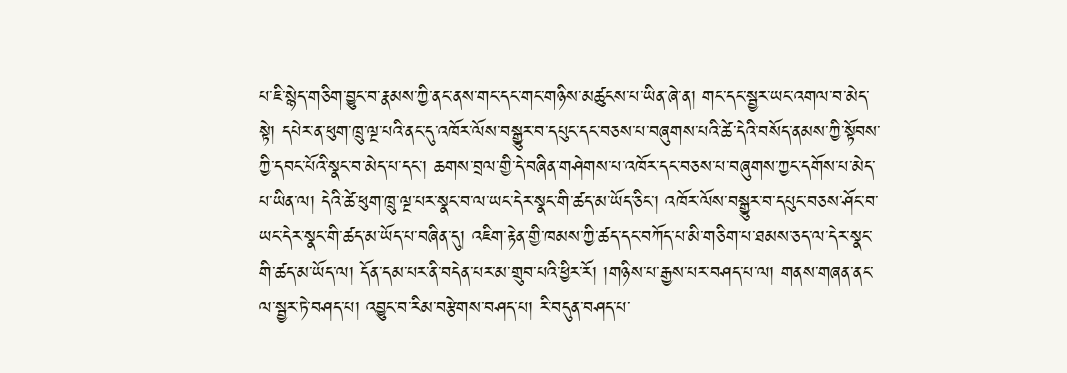པ་ཇི་སྙེད་གཅིག་བྱུང་བ་རྣམས་ཀྱི་ནང་ནས་གང་དང་གང་གཉིས་མཚུངས་པ་ཡིན་ཞེ་ན། གང་དང་སྦྱར་ཡང་འགལ་བ་མེད་སྟེ། དཔེར་ན་ཕུག་ཁྲུ་ལྔ་པའི་ནང་དུ་འཁོར་ལོས་བསྒྱུར་བ་དཔུང་དང་བཅས་པ་བཞུགས་པའི་ཚེ་དེའི་བསོད་ནམས་ཀྱི་སྟོབས་ཀྱི་དབང་པོའི་སྣང་བ་མེད་པ་དང་། ཆགས་བྲལ་གྱི་དེ་བཞིན་གཤེགས་པ་འཁོར་དང་བཅས་པ་བཞུགས་ཀྱང་དགོས་པ་མེད་པ་ཡིན་ལ། དེའི་ཚེ་ཕུག་ཁྲུ་ལྔ་པར་སྣང་བ་ལ་ཡང་དེར་སྣང་གི་ཚད་མ་ཡོད་ཅིང་། འཁོར་ལོས་བསྒྱུར་བ་དཔུང་བཅས་ཤོང་བ་ཡང་དེར་སྣང་གི་ཚད་མ་ཡོད་པ་བཞིན་དུ། འཇིག་རྟེན་གྱི་ཁམས་ཀྱི་ཚད་དང་བཀོད་པ་མི་གཅིག་པ་ཐམས་ཅད་ལ་དེར་སྣང་གི་ཚད་མ་ཡོད་ལ། དོན་དམ་པར་ནི་བདེན་པར་མ་གྲུབ་པའི་ཕྱིར་རོ། །གཉིས་པ་རྒྱས་པར་བཤད་པ་ལ། གནས་གཞན་ནང་ལ་སྦྱར་ཏེ་བཤད་པ། འབྱུང་བ་རིམ་བརྩེགས་བཤད་པ། རི་བདུན་བཤད་པ་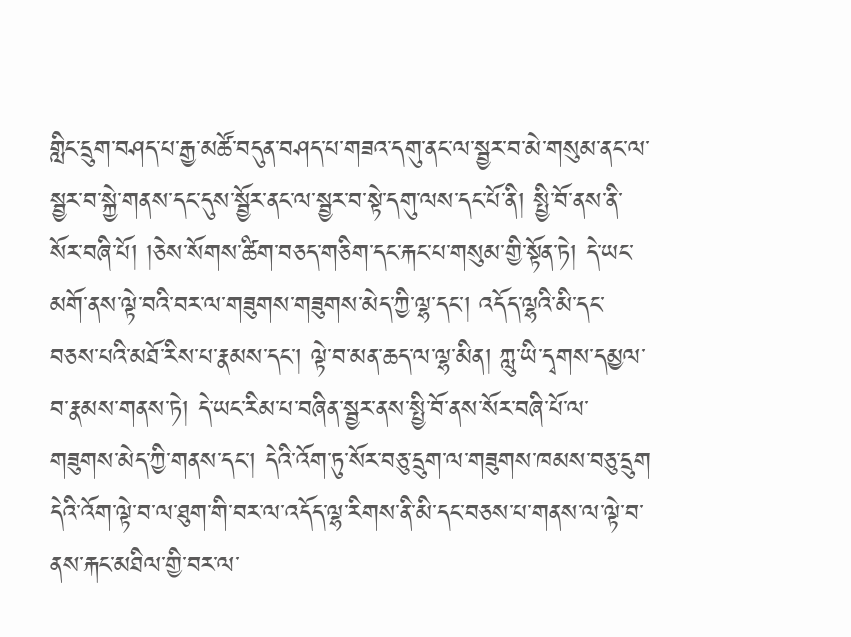གླིང་དྲུག་བཤད་པ་རྒྱ་མཚོ་བདུན་བཤད་པ་གཟའ་དགུ་ནང་ལ་སྦྱར་བ་མེ་གསུམ་ནང་ལ་སྦྱར་བ་སྐྱེ་གནས་དང་དུས་སྦྱོར་ནང་ལ་སྦྱར་བ་སྟེ་དགུ་ལས་དང་པོ་ནི། སྤྱི་བོ་ནས་ནི་སོར་བཞི་པོ། །ཅེས་སོགས་ཚིག་བཅད་གཅིག་དང་རྐང་པ་གསུམ་གྱི་སྟོན་ཏེ། དེ་ཡང་མགོ་ནས་ལྟེ་བའི་བར་ལ་གཟུགས་གཟུགས་མེད་ཀྱི་ལྷ་དང་། འདོད་ལྷའི་མི་དང་བཅས་པའི་མཐོ་རིས་པ་རྣམས་དང་། ལྟེ་བ་མན་ཆད་ལ་ལྷ་མིན། ཀླུ་ཡི་དྭགས་དམྱལ་བ་རྣམས་གནས་ཏེ། དེ་ཡང་རིམ་པ་བཞིན་སྦྱར་ནས་སྤྱི་བོ་ནས་སོར་བཞི་པོ་ལ་གཟུགས་མེད་ཀྱི་གནས་དང་། དེའི་འོག་ཏུ་སོར་བཅུ་དྲུག་ལ་གཟུགས་ཁམས་བཅུ་དྲུག དེའི་འོག་ལྟེ་བ་ལ་ཐུག་གི་བར་ལ་འདོད་ལྷ་རིགས་ནི་མི་དང་བཅས་པ་གནས་ལ་ལྟེ་བ་ནས་རྐང་མཐིལ་གྱི་བར་ལ་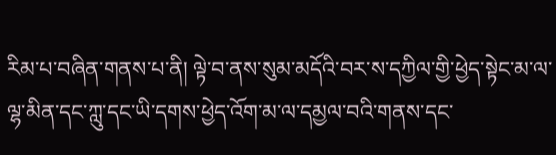རིམ་པ་བཞིན་གནས་པ་ནི། ལྟེ་བ་ནས་སུམ་མདོའི་བར་ས་དཀྱིལ་གྱི་ཕྱེད་སྟེང་མ་ལ་ལྷ་མིན་དང་ཀླུ་དང་ཡི་དགས་ཕྱེད་འོག་མ་ལ་དམྱལ་བའི་གནས་དང་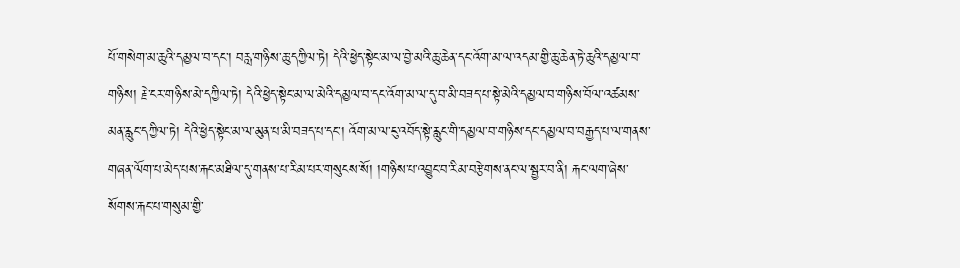པོ་གསེག་མ་ཆུའི་དམྱལ་བ་དང་། བརླ་གཉིས་ཆུ་དཀྱིལ་ཏེ། དེའི་ཕྱེད་སྟེང་མ་ལ་བྱེ་མའི་ཆུ་ཆེན་དང་འོག་མ་ལ་འདམ་གྱི་ཆུ་ཆེན་ཏེ་ཆུའི་དམྱལ་བ་གཉིས། རྗེ་ངར་གཉིས་མེ་དཀྱིལ་ཏེ། དེའི་ཕྱེད་སྟེང་མ་ལ་མེའི་དམྱལ་བ་དང་འོག་མ་ལ་དུ་བ་མི་བཟད་པ་སྟེ་མེའི་དམྱལ་བ་གཉིས་བོལ་འཚམས་མན་རླུང་དཀྱིལ་ཏེ། དེའི་ཕྱེད་སྟེང་མ་ལ་མུན་པ་མི་བཟད་པ་དང་། འོག་མ་ལ་ངུ་འབོད་སྟེ་རླུང་གི་དམྱལ་བ་གཉིས་དང་དམྱལ་བ་བརྒྱད་པ་ལ་གནས་གཞན་ལོག་པ་མེད་པས་རྐང་མཐིལ་དུ་གནས་པ་རིམ་པར་གསུངས་སོ། །གཉིས་པ་འབྱུང་བ་རིམ་བརྩེགས་ནང་ལ་སྦྱར་བ་ནི། རྐང་ལག་ཞེས་སོགས་རྐང་པ་གསུམ་གྱི་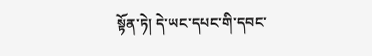སྟོན་ཏེ། དེ་ཡང་དཔང་གི་དབང་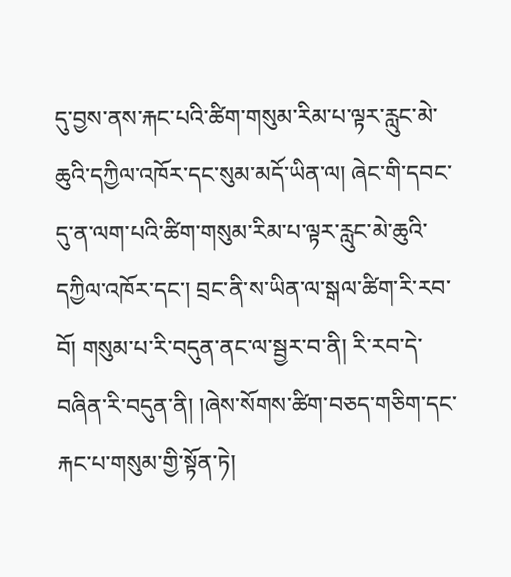དུ་བྱས་ནས་རྐང་པའི་ཚིག་གསུམ་རིམ་པ་ལྟར་རླུང་མེ་ཆུའི་དཀྱིལ་འཁོར་དང་སུམ་མདོ་ཡིན་ལ། ཞེང་གི་དབང་དུ་ན་ལག་པའི་ཚིག་གསུམ་རིམ་པ་ལྟར་རླུང་མེ་ཆུའི་དཀྱིལ་འཁོར་དང་། བྲང་ནི་ས་ཡིན་ལ་སྒལ་ཚིག་རི་རབ་བོ། གསུམ་པ་རི་བདུན་ནང་ལ་སྦྱར་བ་ནི། རི་རབ་དེ་བཞིན་རི་བདུན་ནི། །ཞེས་སོགས་ཚིག་བཅད་གཅིག་དང་རྐང་པ་གསུམ་གྱི་སྟོན་ཏེ།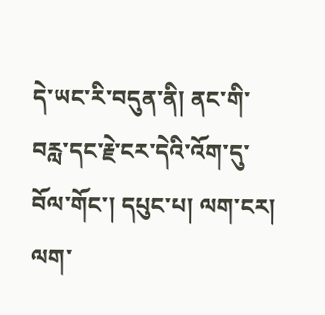དེ་ཡང་རི་བདུན་ནི། ནང་གི་བརླ་དང་རྗེ་ངར་དེའི་འོག་དུ་བོལ་གོང་། དཔུང་པ། ལག་ངར། ལག་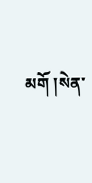མགོ །སེན་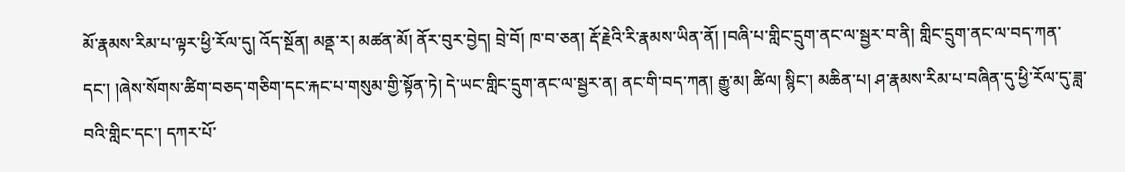མོ་རྣམས་རིམ་པ་ལྟར་ཕྱི་རོལ་དུ། འོད་སྔོན། མནྡ་ར། མཚན་མོ། ནོར་བུར་བྱེད། བྲེ་བོ། ཁ་བ་ཅན། རྡོ་རྗེའི་རི་རྣམས་ཡིན་ནོ། །བཞི་པ་གླིང་དྲུག་ནང་ལ་སྦྱར་བ་ནི། གླིང་དྲུག་ནང་ལ་བད་ཀན་དང་། །ཞེས་སོགས་ཚིག་བཅད་གཅིག་དང་རྐང་པ་གསུམ་གྱི་སྟོན་ཏེ། དེ་ཡང་གླིང་དྲུག་ནང་ལ་སྦྱར་ན། ནང་གི་བད་ཀན། རྒྱུ་མ། ཚིལ། སྙིང་། མཆིན་པ། ཤ་རྣམས་རིམ་པ་བཞིན་དུ་ཕྱི་རོལ་དུ་ཟླ་བའི་གླིང་དང་། དཀར་པོ་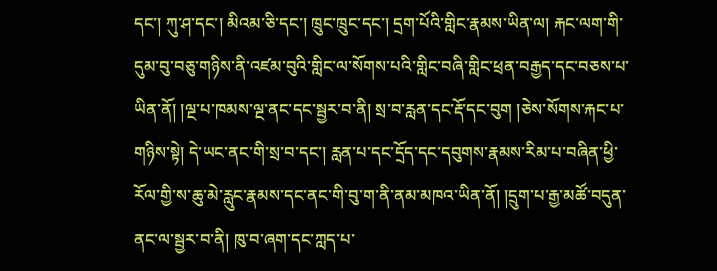དང་། ཀུ་ཤ་དང་། མིའམ་ཅི་དང་། ཁྲུང་ཁྲུང་དང་། དྲག་པོའི་གླིང་རྣམས་ཡིན་ལ། རྐང་ལག་གི་དུམ་བུ་བཅུ་གཉིས་ནི་འཛམ་བུའི་གླིང་ལ་སོགས་པའི་གླིང་བཞི་གླིང་ཕྲན་བརྒྱད་དང་བཅས་པ་ཡིན་ནོ། །ལྔ་པ་ཁམས་ལྔ་ནང་དང་སྦྱར་བ་ནི། སྲ་བ་རླན་དང་རྡོ་དང་བུག །ཅེས་སོགས་རྐང་པ་གཉིས་སྟེ། དེ་ཡང་ནང་གི་སྲ་བ་དང་། རླན་པ་དང་དྲོད་དང་དབུགས་རྣམས་རིམ་པ་བཞིན་ཕྱི་རོལ་གྱི་ས་ཆུ་མེ་རླུང་རྣམས་དང་ནང་གི་བུ་ག་ནི་ནམ་མཁའ་ཡིན་ནོ། །དྲུག་པ་རྒྱ་མཚོ་བདུན་ནང་ལ་སྦྱར་བ་ནི། ཁུ་བ་ཞག་དང་ཀླད་པ་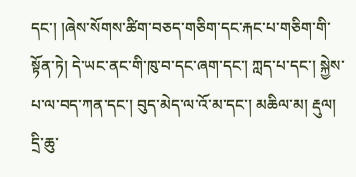དང་། །ཞེས་སོགས་ཚིག་བཅད་གཅིག་དང་རྐང་པ་གཅིག་གི་སྟོན་ཏེ། དེ་ཡང་ནང་གི་ཁུ་བ་དང་ཞག་དང་། ཀླད་པ་དང་། སྐྱེས་པ་ལ་བད་ཀན་དང་། བུད་མེད་ལ་འོ་མ་དང་། མཆིལ་མ། རྡུལ། དྲི་ཆུ་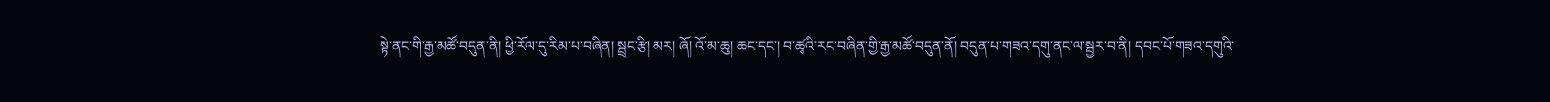སྟེ་ནང་གི་རྒྱ་མཚོ་བདུན་ནི། ཕྱི་རོལ་དུ་རིམ་པ་བཞིན། སྦྲང་རྩི། མར། ཞོ། འོ་མ་ཆུ། ཆང་དང་། བ་ཚྭའི་རང་བཞིན་གྱི་རྒྱ་མཚོ་བདུན་ནོ། བདུན་པ་གཟའ་དགུ་ནང་ལ་སྦྱར་བ་ནི། དབང་པོ་གཟའ་དགུའི་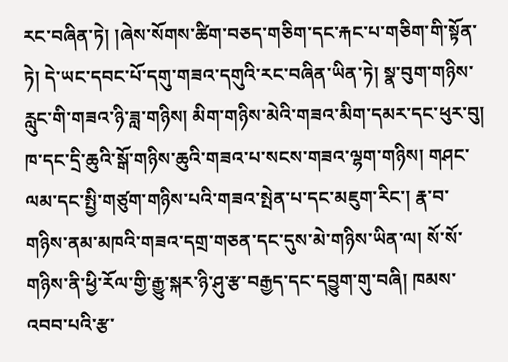རང་བཞིན་ཏེ། །ཞེས་སོགས་ཚིག་བཅད་གཅིག་དང་རྐང་པ་གཅིག་གི་སྟོན་ཏེ། དེ་ཡང་དབང་པོ་དགུ་གཟའ་དགུའི་རང་བཞིན་ཡིན་ཏེ། སྣ་བུག་གཉིས་རླུང་གི་གཟའ་ཉི་ཟླ་གཉིས། མིག་གཉིས་མེའི་གཟའ་མིག་དམར་དང་ཕུར་བུ། ཁ་དང་དྲི་ཆུའི་སྒོ་གཉིས་ཆུའི་གཟའ་པ་སངས་གཟའ་ལྷག་གཉིས། གཤང་ལམ་དང་སྤྱི་གཙུག་གཉིས་པའི་གཟའ་སྤེན་པ་དང་མཇུག་རིང་། རྣ་བ་གཉིས་ནམ་མཁའི་གཟའ་དགྲ་གཅན་དང་དུས་མེ་གཉིས་ཡིན་ལ། སོ་སོ་གཉིས་ནི་ཕྱི་རོལ་གྱི་རྒྱུ་སྐར་ཉི་ཤུ་རྩ་བརྒྱད་དང་དབྱུག་གུ་བཞི། ཁམས་འབབ་པའི་རྩ་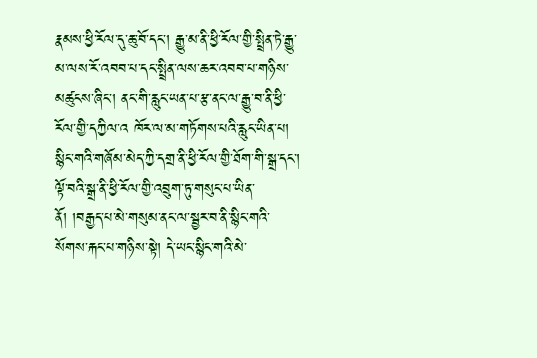རྣམས་ཕྱི་རོལ་དུ་ཆུ་བོ་དང་། རྒྱུ་མ་ནི་ཕྱི་རོལ་གྱི་སྤྲིན་ཏེ་རྒྱུ་མ་ལས་རོ་འབབ་པ་དང་སྤྲིན་ལས་ཆར་འབབ་པ་གཉིས་མཚུངས་ཞིང་། ནང་གི་རླུང་ཡན་པ་རྩ་ནང་ལ་རྒྱུ་བ་ནི་ཕྱི་རོལ་གྱི་དཀྱིལ་འ ཁོར་ལ་མ་གཏོགས་པའི་རླུང་ཡིན་པ། སྙིང་གའི་གཞོམ་མེད་ཀྱི་དགྲ་ནི་ཕྱི་རོལ་གྱི་ཐོག་གི་སྒྲ་དང་། ལྟོ་བའི་སྒྲ་ནི་ཕྱི་རོལ་གྱི་འབྲུག་ཏུ་གསུང་པ་ཡིན་ནོ། །བརྒྱད་པ་མེ་གསུམ་ནང་ལ་སྦྱར་བ་ནི་སྙིང་གའི་སོགས་རྐང་པ་གཉིས་སྟེ། དེ་ཡང་སྙིང་གའི་མེ་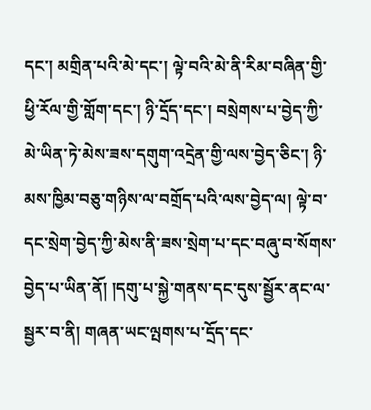དང་། མགྲིན་པའི་མེ་དང་། ལྟེ་བའི་མེ་ནི་རིམ་བཞིན་གྱི་ཕྱི་རོལ་གྱི་གློག་དང་། ཉི་དྲོད་དང་། བསྲེགས་པ་བྱེད་ཀྱི་མེ་ཡིན་ཏེ་མེས་ཟས་དགུག་འདྲེན་གྱི་ལས་བྱེད་ཅིང་། ཉི་མས་ཁྱིམ་བཅུ་གཉིས་ལ་བགྲོད་པའི་ལས་བྱེད་ལ། ལྟེ་བ་དང་སྲེག་བྱེད་ཀྱི་མེས་ནི་ཟས་སྲེག་པ་དང་བཞུ་བ་སོགས་བྱེད་པ་ཡིན་ནོ། །དགུ་པ་སྐྱེ་གནས་དང་དུས་སྦྱོར་ནང་ལ་སྦྱར་བ་ནི། གཞན་ཡང་ལྤགས་པ་དྲོད་དང་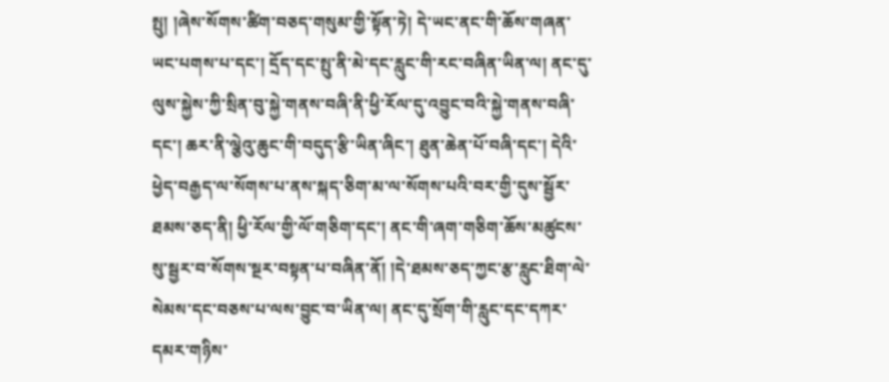སྤུ། །ཞེས་སོགས་ཚིག་བཅད་གསུམ་གྱི་སྟོན་ཏེ། དེ་ཡང་ནང་གི་ཆོས་གཞན་ཡང་པགས་པ་དང་། དྲོད་དང་སྤུ་ནི་མེ་དང་རླུང་གི་རང་བཞིན་ཡིན་ལ། ནང་དུ་ལུས་སྐྱེས་ཀྱི་སྲིན་བུ་སྐྱེ་གནས་བཞི་ནི་ཕྱི་རོལ་དུ་འབྱུང་བའི་སྐྱེ་གནས་བཞི་དང་། ཆར་ནི་ལྕེའུ་ཆུང་གི་བདུད་རྩི་ཡིན་ཞིང་། ཐུན་ཆེན་པོ་བཞི་དང་། དེའི་ཕྱེད་བརྒྱད་ལ་སོགས་པ་ནས་སྐད་ཅིག་མ་ལ་སོགས་པའི་བར་གྱི་དུས་སྦྱོར་ཐམས་ཅད་ནི། ཕྱི་རོལ་གྱི་ལོ་གཅིག་དང་། ནང་གི་ཞག་གཅིག་ཆོས་མཚུངས་སུ་སྦྱར་བ་སོགས་སྔར་བསྟན་པ་བཞིན་ནོ། །དེ་ཐམས་ཅད་ཀྱང་རྩ་རླུང་ཐིག་ལེ་སེམས་དང་བཅས་པ་ལས་བྱུང་བ་ཡིན་ལ། ནང་དུ་སྲོག་གི་རླུང་དང་དཀར་དམར་གཉིས་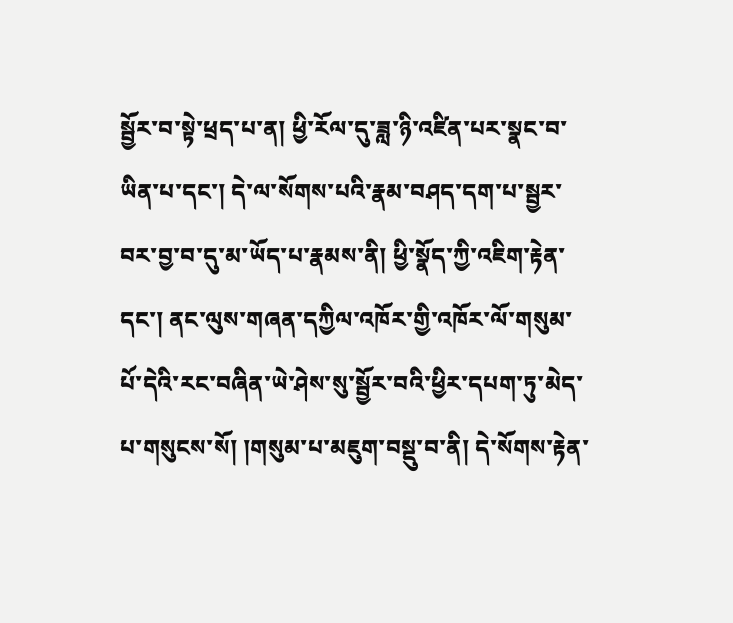སྦྱོར་བ་སྟེ་ཕྲད་པ་ན། ཕྱི་རོལ་དུ་ཟླ་ཉི་འཛིན་པར་སྣང་བ་ཡིན་པ་དང་། དེ་ལ་སོགས་པའི་རྣམ་བཤད་དག་པ་སྦྱར་བར་བྱ་བ་དུ་མ་ཡོད་པ་རྣམས་ནི། ཕྱི་སྣོད་ཀྱི་འཇིག་རྟེན་དང་། ནང་ལུས་གཞན་དཀྱིལ་འཁོར་གྱི་འཁོར་ལོ་གསུམ་པོ་དེའི་རང་བཞིན་ཡེ་ཤེས་སུ་སྦྱོར་བའི་ཕྱིར་དཔག་ཏུ་མེད་པ་གསུངས་སོ། །གསུམ་པ་མཇུག་བསྡུ་བ་ནི། དེ་སོགས་རྟེན་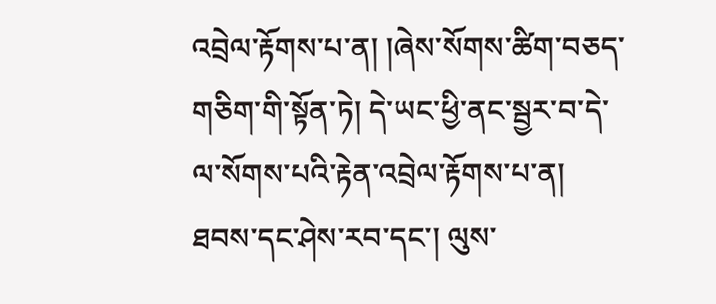འབྲེལ་རྟོགས་པ་ན། །ཞེས་སོགས་ཚིག་བཅད་གཅིག་གི་སྟོན་ཏེ། དེ་ཡང་ཕྱི་ནང་སྦྱར་བ་དེ་ལ་སོགས་པའི་རྟེན་འབྲེལ་རྟོགས་པ་ན། ཐབས་དང་ཤེས་རབ་དང་། ལུས་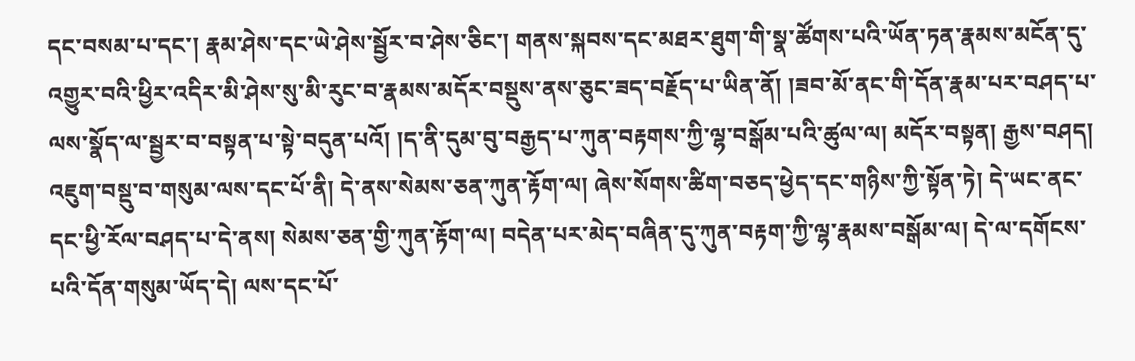དང་བསམ་པ་དང་། རྣམ་ཤེས་དང་ཡེ་ཤེས་སྦྱོར་བ་ཤེས་ཅིང་། གནས་སྐབས་དང་མཐར་ཐུག་གི་སྣ་ཚོགས་པའི་ཡོན་ཏན་རྣམས་མངོན་དུ་འགྱུར་བའི་ཕྱིར་འདིར་མི་ཤེས་སུ་མི་རུང་བ་རྣམས་མདོར་བསྡུས་ནས་ཅུང་ཟད་བརྗོད་པ་ཡིན་ནོ། །ཟབ་མོ་ནང་གི་དོན་རྣམ་པར་བཤད་པ་ལས་སྣོད་ལ་སྦྱར་བ་བསྟན་པ་སྟེ་བདུན་པའོ། །ད་ནི་དུམ་བུ་བརྒྱད་པ་ཀུན་བརྟགས་ཀྱི་ལྷ་བསྒོམ་པའི་ཚུལ་ལ། མདོར་བསྟན། རྒྱས་བཤད། འཇུག་བསྡུ་བ་གསུམ་ལས་དང་པོ་ནི། དེ་ནས་སེམས་ཅན་ཀུན་རྟོག་ལ། ཞེས་སོགས་ཚིག་བཅད་ཕྱེད་དང་གཉིས་ཀྱི་སྟོན་ཏེ། དེ་ཡང་ནང་དང་ཕྱི་རོལ་བཤད་པ་དེ་ནས། སེམས་ཅན་གྱི་ཀུན་རྟོག་ལ། བདེན་པར་མེད་བཞིན་དུ་ཀུན་བརྟག་ཀྱི་ལྷ་རྣམས་བསྒོམ་ལ། དེ་ལ་དགོངས་པའི་དོན་གསུམ་ཡོད་དེ། ལས་དང་པོ་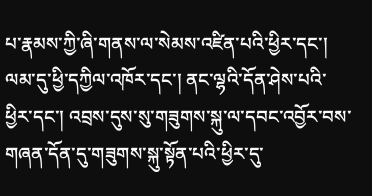པ་རྣམས་ཀྱི་ཞི་གནས་ལ་སེམས་འཛིན་པའི་ཕྱིར་དང་། ལམ་དུ་ཕྱི་དཀྱིལ་འཁོར་དང་། ནང་ལྷའི་དོན་ཤེས་པའི་ཕྱིར་དང་། འབྲས་དུས་སུ་གཟུགས་སྐུ་ལ་དབང་འབྱོར་བས་གཞན་དོན་དུ་གཟུགས་སྐུ་སྟོན་པའི་ཕྱིར་དུ་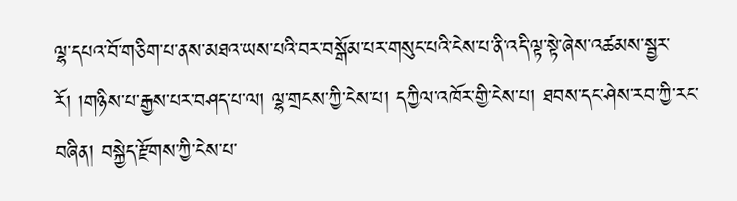ལྷ་དཔའ་བོ་གཅིག་པ་ནས་མཐའ་ཡས་པའི་བར་བསྒོམ་པར་གསུང་པའི་ངེས་པ་ནི་འདི་ལྟ་སྟེ་ཞེས་འཚམས་སྦྱར་རོ། །གཉིས་པ་རྒྱས་པར་བཤད་པ་ལ། ལྷ་གྲངས་ཀྱི་ངེས་པ། དཀྱིལ་འཁོར་གྱི་ངེས་པ། ཐབས་དང་ཤེས་རབ་ཀྱི་རང་བཞིན། བསྐྱེད་རྫོགས་ཀྱི་ངེས་པ་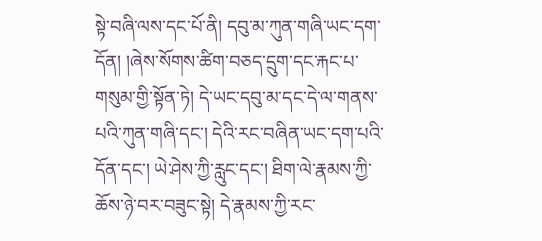སྟེ་བཞི་ལས་དང་པོ་ནི། དབུ་མ་ཀུན་གཞི་ཡང་དག་དོན། །ཞེས་སོགས་ཚིག་བཅད་དྲུག་དང་རྐང་པ་གསུམ་གྱི་སྟོན་ཏེ། དེ་ཡང་དབུ་མ་དང་དེ་ལ་གནས་པའི་ཀུན་གཞི་དང་། དེའི་རང་བཞིན་ཡང་དག་པའི་དོན་དང་། ཡེ་ཤེས་ཀྱི་རླུང་དང་། ཐིག་ལེ་རྣམས་ཀྱི་ཆོས་ཉེ་བར་བཟུང་སྟེ། དེ་རྣམས་ཀྱི་རང་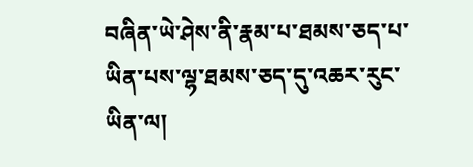བཞིན་ཡེ་ཤེས་ནི་རྣམ་པ་ཐམས་ཅད་པ་ཡིན་པས་ལྷ་ཐམས་ཅད་དུ་འཆར་རུང་ཡིན་ལ།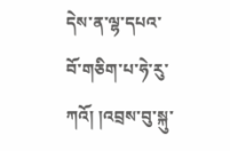དེས་ན་ལྷ་དཔའ་བོ་གཅིག་པ་ཧེ་རུ་ཀའོ། །འབྲས་བུ་སྐུ་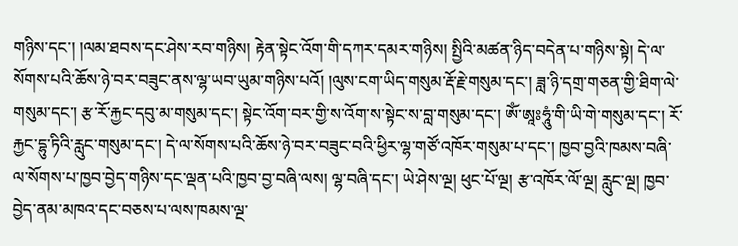གཉིས་དང་། །ལམ་ཐབས་དང་ཤེས་རབ་གཉིས། རྟེན་སྟེང་འོག་གི་དཀར་དམར་གཉིས། སྤྱིའི་མཚན་ཉིད་བདེན་པ་གཉིས་སྟེ། དེ་ལ་སོགས་པའི་ཆོས་ཉེ་བར་བཟུང་ནས་ལྷ་ཡབ་ཡུམ་གཉིས་པའོ། །ལུས་ངག་ཡིད་གསུམ་རྡོ་རྗེ་གསུམ་དང་། ཟླ་ཉི་དགྲ་གཅན་གྱི་ཐིག་ལེ་གསུམ་དང་། རྩ་རོ་རྐྱང་དབུ་མ་གསུམ་དང་། སྟེང་འོག་བར་གྱི་ས་འོག་ས་སྟེང་ས་བླ་གསུམ་དང་། ཨོཾ་ཨཱཿཧཱུཾ་གི་ཡི་གེ་གསུམ་དང་། རོ་རྐྱང་དྷུ་ཏིའི་རླུང་གསུམ་དང་། དེ་ལ་སོགས་པའི་ཆོས་ཉེ་བར་བཟུང་བའི་ཕྱིར་ལྷ་གཙོ་འཁོར་གསུམ་པ་དང་། ཁྱབ་བྱའི་ཁམས་བཞི་ལ་སོགས་པ་ཁྱབ་བྱེད་གཉིས་དང་ལྡན་པའི་ཁྱབ་བྱ་བཞི་ལས། ལྷ་བཞི་དང་། ཡེ་ཤེས་ལྔ། ཕུང་པོ་ལྔ། རྩ་འཁོར་ལོ་ལྔ། རླུང་ལྔ། ཁྱབ་བྱེད་ནམ་མཁའ་དང་བཅས་པ་ལས་ཁམས་ལྔ་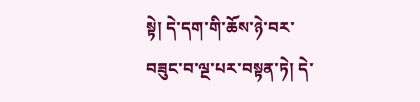སྟེ། དེ་དག་གི་ཆོས་ཉེ་བར་བཟུང་བ་ལྔ་པར་བསྟན་ཏེ། དེ་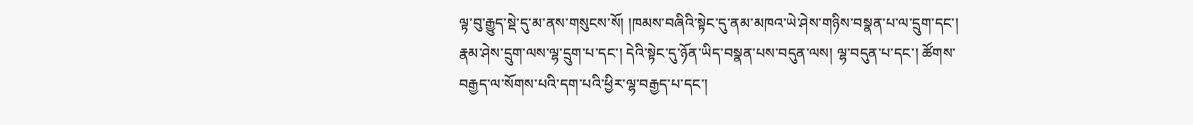ལྟ་བུ་རྒྱུད་སྡེ་དུ་མ་ནས་གསུངས་སོ། །ཁམས་བཞིའི་སྟེང་དུ་ནམ་མཁའ་ཡེ་ཤེས་གཉིས་བསྣན་པ་ལ་དྲུག་དང་། རྣམ་ཤེས་དྲུག་ལས་ལྷ་དྲུག་པ་དང་། དེའི་སྟེང་དུ་ཉོན་ཡིད་བསྣན་པས་བདུན་ལས། ལྷ་བདུན་པ་དང་། ཚོགས་བརྒྱད་ལ་སོགས་པའི་དག་པའི་ཕྱིར་ལྷ་བརྒྱད་པ་དང་།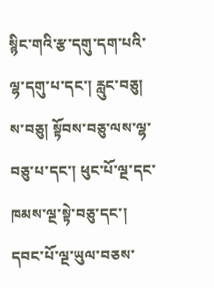སྙིང་གའི་རྩ་དགུ་དག་པའི་ལྷ་དགུ་པ་དང་། རླུང་བཅུ། ས་བཅུ། སྟོབས་བཅུ་ལས་ལྷ་བཅུ་པ་དང་། ཕུང་པོ་ལྔ་དང་ཁམས་ལྔ་སྟེ་བཅུ་དང་། དབང་པོ་ལྔ་ཡུལ་བཅས་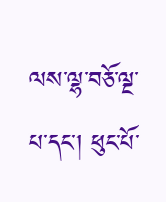ལས་ལྷ་བཅོ་ལྔ་པ་དང་། ཕུང་པོ་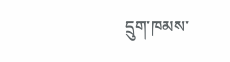དྲུག་ཁམས་